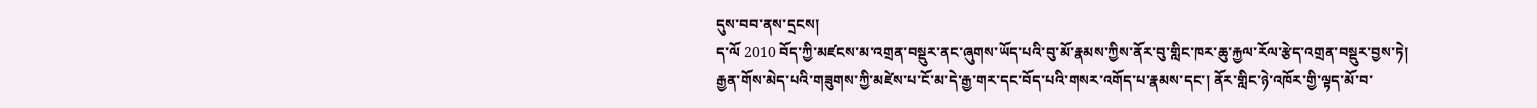དུས་བབ་ནས་དྲངས།
ད་ལོ 2010 བོད་ཀྱི་མཛངས་མ་འགྲན་བསྡུར་ནང་ཞུགས་ཡོད་པའི་བུ་མོ་རྣམས་ཀྱིས་ནོར་བུ་གླིང་ཁར་ཆུ་རྐྱལ་རོལ་རྩེད་འགྲན་བསྡུར་བྱས་ཏེ། རྒྱན་གོས་མེད་པའི་གཟུགས་ཀྱི་མཛེས་པ་ངོ་མ་དེ་རྒྱ་གར་དང་བོད་པའི་གསར་འགོད་པ་རྣམས་དང་། ནོར་གླིང་ཉེ་འཁོར་གྱི་ལྟད་མོ་བ་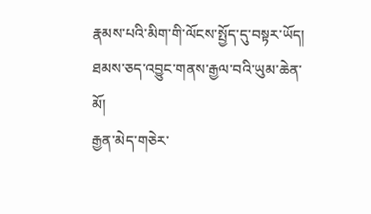རྣམས་པའི་མིག་གི་ལོངས་སྤྱོད་དུ་བསྟར་ཡོད།
ཐམས་ཅད་འབྱུང་གནས་རྒྱལ་བའི་ཡུམ་ཆེན་མོ།
རྒྱན་མེད་གཅེར་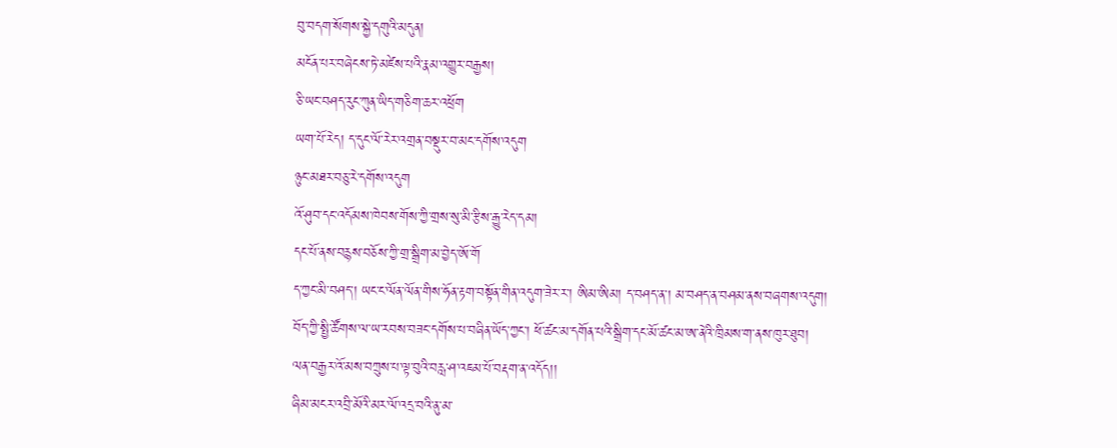བུ་བདག་སོགས་སྐྱེ་དགུའི་མདུན།
མངོན་པར་བཞེངས་ཏེ་མཛེས་པའི་རྣམ་འགྱུར་བརྒྱས།
ཅི་ཡང་བཤད་རུང་ཀུན་ཡིད་གཅིག་ཆར་འཕྲོག
ཡག་པོ་རེད། ད་དུང་ལོ་རེར་འགྲན་བསྡུར་བ་མང་དགོས་འདུག
ཉུང་མཐར་བཅུ་རེ་དགོས་འདུག
འོ་ཤུབ་དང་འདོམས་ཁེབས་གོས་ཀྱི་གྲས་སུ་མི་རྩིས་རྒྱུ་རེད་དམ།
དང་པོ་ནས་བརྙས་བཅོས་ཀྱི་གྲ་སྒྲིག་མ་བྱེད་ཨོ་གོ
ད་ཀྱང་མི་བཤད་། ཡང་ང་ལོན་ལོན་གིས་ཧོན་རྟག་བསྟོན་གིན་འདུག་ཟེར་ར་། ཨིམ་ཨིམ། ད་བཤད་ན་། མ་བཤད་ན་བཤམ་ནས་བཞགས་འདུག།
བོད་ཀྱི་སྤྱི་ཚོགས་ལ་ཡ་རབས་བཟང་དགོས་པ་བཞིན་ཡོད་ཀྱང་། ཕོ་ཚང་མ་དགོན་པའི་སྒྲིག་དང་མོ་ཚང་མ་ཨ་ནེའི་ཁྲིམས་ག་ནས་ཁུར་ཐུབ།
ལན་བརྒྱར་འོ་མས་བཀྲུས་པ་ལྟ་བུའི་བརླ་ཤ་འཇམ་པོ་བརྡག་ན་འདོད།།
ཞིམ་མངར་འབྲི་མོའི་མར་ལོ་འདྲ་བའི་ནུ་མ་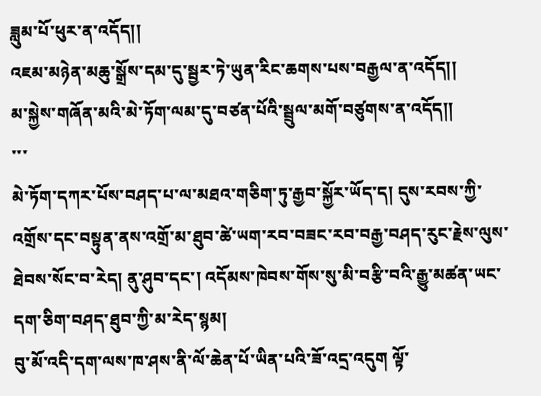ཟླུམ་པོ་ཕུར་ན་འདོད།།
འཇམ་མཉེན་མཆུ་སྒྲོས་དམ་དུ་སྦྱར་ཏེ་ཡུན་རིང་ཆགས་པས་བརྒྱལ་ན་འདོད།།
མ་སྐྱེས་གཞོན་མའི་མེ་ཏོག་ལམ་དུ་བཙན་པོའི་སྦྲུལ་མགོ་བཙུགས་ན་འདོད།།
་་་
མེ་ཏོག་དཀར་པོས་བཤད་པ་ལ་མཐའ་གཅིག་ཏུ་རྒྱབ་སྐྱོར་ཡོད་ད། དུས་རབས་ཀྱི་འགྲོས་དང་བསྟུན་ནས་འགྲོ་མ་ཐུབ་ཚེ་ཡག་རབ་བཟང་རབ་བརྒྱ་བཤད་རུང་རྗེས་ལུས་ཐེབས་སོང་བ་རེད། ནུ་ཤུབ་དང་། འདོམས་ཁེབས་གོས་སུ་མི་བརྩི་བའི་རྒྱུ་མཚན་ཡང་དག་ཅིག་བཤད་ཐུབ་ཀྱི་མ་རེད་སྙམ།
བུ་མོ་འདི་དག་ལས་ཁ་ཤས་ནི་ལོ་ཆེན་པོ་ཡིན་པའི་ཟོ་འདྲ་འདུག ལྟོ་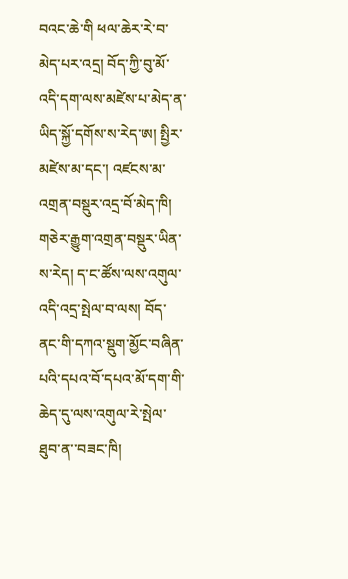བའང་ཆེ་གི ཕལ་ཆེར་རེ་བ་མེད་པར་འདྲ། བོད་ཀྱི་བུ་མོ་འདི་དག་ལས་མཛེས་པ་མེད་ན་ཡིད་སྐྱོ་དགོས་ས་རེད་ཨ། སྤྱིར་མཛེས་མ་དང་། འཛངས་མ་འགྲན་བསྡུར་འདྲ་བོ་མེད་ཁི། གཅེར་རྒྱུག་འགྲན་བསྡུར་ཡིན་ས་རེད། ད་ང་ཚོས་ལས་འགུལ་འདི་འདྲ་སྤེལ་བ་ལས། བོད་ནང་གི་དཀའ་སྡུག་མྱོང་བཞིན་པའི་དཔའ་བོ་དཔའ་མོ་དག་གི་ཆེད་དུ་ལས་འགུལ་རེ་སྤེལ་ཐུབ་ན་་བཟང་ཁི།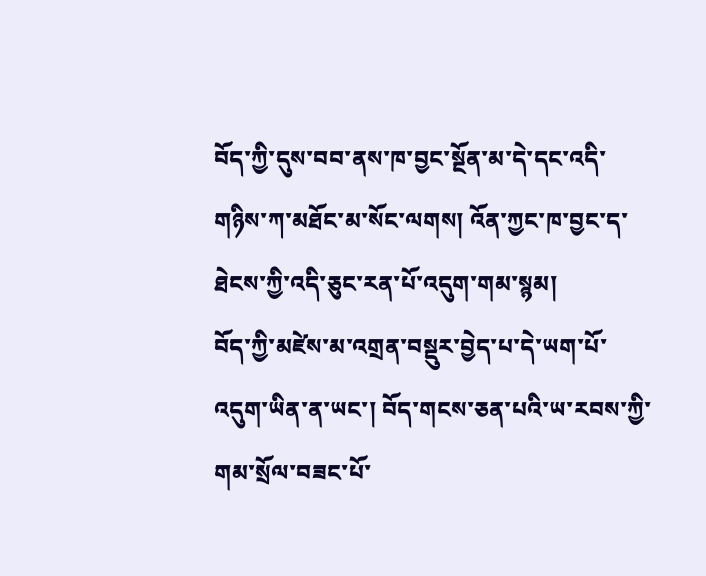བོད་ཀྱི་དུས་བབ་ནས་ཁ་བྱང་སྔོན་མ་དེ་དང་འདི་གཉིས་ཀ་མཐོང་མ་སོང་ལགས། འོན་ཀྱང་ཁ་བྱང་ད་ཐེངས་ཀྱི་འདི་ཅུང་རན་པོ་འདུག་གམ་སྙམ།
བོད་ཀྱི་མཛེས་མ་འགྲན་བསྡུར་བྱེད་པ་དེ་ཡག་པོ་འདུག་ཡིན་ན་ཡང་། བོད་གངས་ཅན་པའི་ཡ་རབས་ཀྱི་གམ་སྲོལ་བཟང་པོ་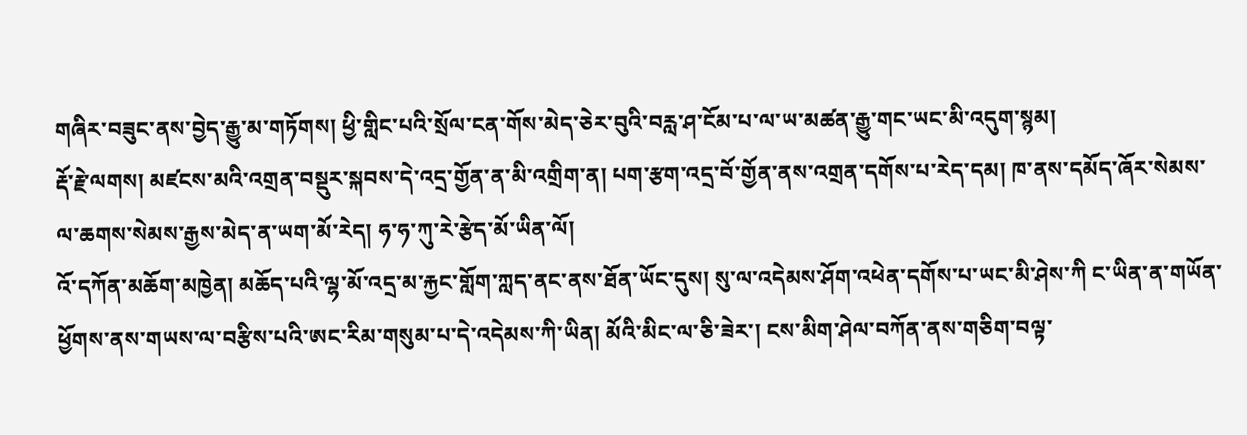གཞིར་བཟུང་ནས་བྱེད་རྒྱུ་མ་གཏོགས། ཕྱི་གླིང་པའི་སྲོལ་ངན་གོས་མེད་ཅེར་བུའི་བརླ་ཤ་ངོམ་པ་ལ་ཡ་མཚན་རྒྱུ་གང་ཡང་མི་འདུག་སྙམ།
རྡོ་རྗེ་ལགས། མཛངས་མའི་འགྲན་བསྡུར་སྐབས་དེ་འདྲ་གྱོན་ན་མི་འགྲིག་ན། པག་རྩག་འདྲ་བོ་གྱོན་ནས་འགྲན་དགོས་པ་རེད་དམ། ཁ་ནས་དམོད་ཞོར་སེམས་ལ་ཆགས་སེམས་རྒྱས་མེད་ན་ཡག་མོ་རེད། ཧ་ཧ་ཀུ་རེ་རྩེད་མོ་ཡིན་ལོ།
འོ་དཀོན་མཆོག་མཁྱེན། མཆོད་པའི་ལྷ་མོ་འདྲ་མ་རྐྱང་གློག་ཀླད་ནང་ནས་ཐོན་ཡོང་དུས། སུ་ལ་འདེམས་ཤོག་འཕེན་དགོས་པ་ཡང་མི་ཤེས་ཀི ང་ཡིན་ན་གཡོན་ཕྱོགས་ནས་གཡས་ལ་བརྩིས་པའི་ཨང་རིམ་གསུམ་པ་དེ་འདེམས་ཀི་ཡིན། མོའི་མིང་ལ་ཅི་ཟེར་། ངས་མིག་ཤེལ་བཀོན་ནས་གཅིག་བལྟ་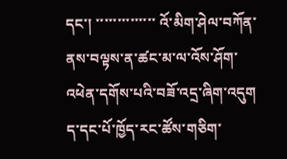དང་། ་་་་་་་་་་་་་་ འོ་མིག་ཤེལ་བཀོན་ནས་བལྟས་ན་ཚང་མ་ལ་འོས་ཤོག་འཕེན་དགོས་པའི་བཟོ་འདྲ་ཞིག་འདུག ད་དང་པོ་ཁྱོད་རང་ཚོས་གཅིག་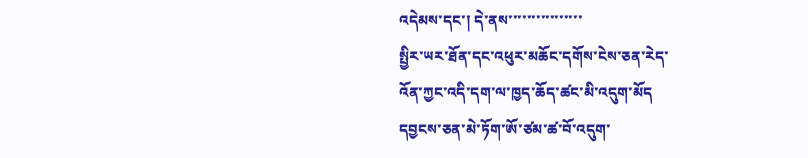འདེམས་དང་། དེ་ནས་་་་་་་་་་་་་་་་
སྤྱིར་ཡར་ཐོན་དང་འཕུར་མཆོང་དགོས་ངེས་ཅན་རེད་
འོན་ཀྱང་འདི་དག་ལ་ཁྱད་ཆོད་ཚང་མི་འདུག་མོད
དབྱངས་ཅན་མེ་ཏོག་ཨོ་ཙམ་ཚ་བོ་འདུག་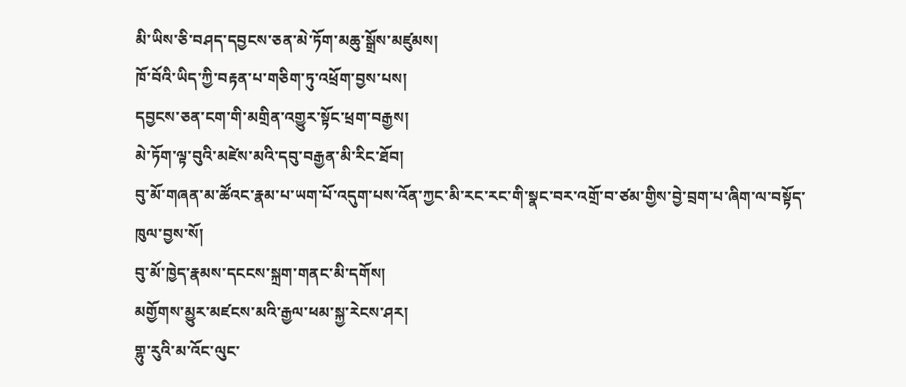མི་ཡིས་ཅི་བཤད་དབྱངས་ཅན་མེ་ཏོག་མཆུ་སྒྲོས་མཛུམས།
ཁོ་བོའི་ཡིད་ཀྱི་བརྟན་པ་གཅིག་ཏུ་འཕྲོག་བྱས་པས།
དབྱངས་ཅན་ངག་གི་མགྲིན་འགྱུར་སྟོང་ཕྲག་བརྒྱས།
མེ་ཏོག་ལྟ་བུའི་མཛེས་མའི་དབུ་བརྒྱན་མི་རིང་ཐོབ།
བུ་མོ་གཞན་མ་ཚོའང་རྣམ་པ་ཡག་པོ་འདུག་པས་འོན་ཀྱང་མི་རང་རང་གི་སྣང་བར་འགྲོ་བ་ཙམ་གྱིས་བྱེ་བྲག་པ་ཞིག་ལ་བསྟོད་ཁུལ་བྱས་སོ།
བུ་མོ་ཁྱེད་རྣམས་དངངས་སྐྲག་གནང་མི་དགོས།
མགྱོགས་མྱུར་མཛངས་མའི་རྒྱལ་ཕམ་སྐྱ་རེངས་ཤར།
གྷུ་རུའི་མ་འོང་ལུང་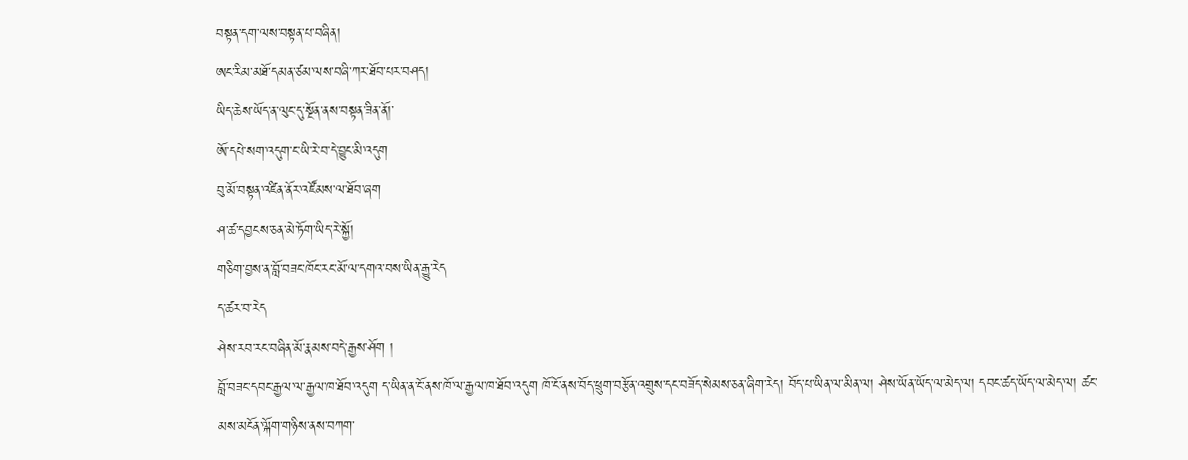བསྟན་དག་ལས་བསྟན་པ་བཞིན།
ཨང་རིམ་མཐོ་དམན་ཙམ་ལས་བཞི་ཀར་ཐོབ་པར་བཤད།
ཡིད་ཆེས་ཡོད་ན་ལུང་དུ་སྔོན་ནས་བསྟན་ཟིན་ནོ།་
ཨོ་དཔེ་སག་འདུག་ང་ཡི་རེ་བ་དེ་བྱུང་མི་འདུག
བུ་མོ་བསྟན་འཛིན་ནོར་འཛོམས་ལ་ཐོབ་ཞག
ཤ་ཚ་དབྱངས་ཅན་མེ་ཏོག་ཡིད་རེ་སྐྱོ།
གཅིག་བྱས་ན་བློ་བཟང་ཁོང་རང་མོ་ལ་དགའ་བས་ཡིན་རྒྱུ་རེད
ད་ཚར་བ་རེད
ཤེས་རབ་རང་བཞིན་མོ་རྣམས་བདེ་རྒྱས་ཤོག །
བློ་བཟང་དབང་རྒྱལ་ལ་རྒྱལ་ཁ་ཐོབ་འདུག ད་ཡིན་ན་ངོ་ནས་ཁོ་ལ་རྒྱལ་ཁ་ཐོབ་འདུག ཁོ་ངོ་ནས་བོད་ཕྲུག་བརྩོན་འགྲུས་དང་བཟོད་སེམས་ཅན་ཞིག་རེད། བོད་པ་ཡིན་ལ་མིན་ལ། ཤེས་ཡོན་ཡོད་ལ་མེད་ལ། དབང་ཚད་ཡོད་ལ་མེད་ལ། ཚང་མས་མངོན་ལྐོག་གཉིས་ནས་བཀག་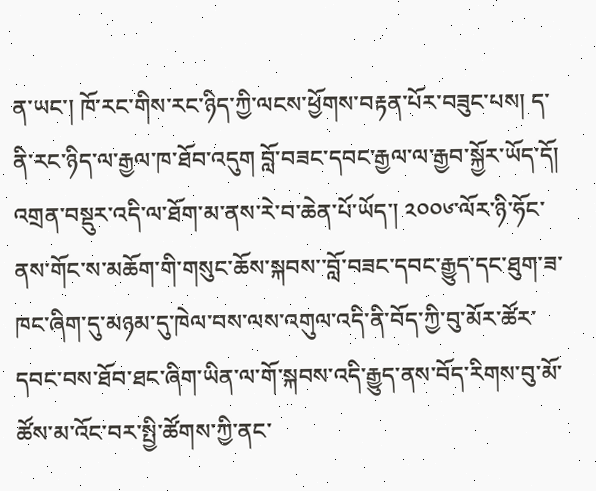ན་ཡང་། ཁོ་རང་གིས་རང་ཉིད་ཀྱི་ལངས་ཕྱོགས་བརྟན་པོར་བཟུང་པས། ད་ནི་རང་ཉིད་ལ་རྒྱལ་ཁ་ཐོབ་འདུག བློ་བཟང་དབང་རྒྱལ་ལ་རྒྱབ་སྐྱོར་ཡོད་དོ།
འགྲན་བསྡུར་འདི་ལ་ཐོག་མ་ནས་རེ་བ་ཆེན་པོ་ཡོད་། ༢༠༠༦་ལོར་ཉི་ཧོང་ནས་གོང་ས་མཆོག་གི་གསུང་ཆོས་སྐབས་་བློ་བཟང་དབང་རྒྱུད་དང་ཐུག་ཟ་ཁང་ཞིག་དུ་མཉམ་དུ་ཁེལ་བས་ལས་འགུལ་འདི་ནི་བོད་ཀྱི་བུ་མོར་ཚོར་དབང་བས་ཐོབ་ཐང་ཞིག་ཡིན་ལ་གོ་སྐབས་འདི་རྒྱུད་ནས་བོད་རིགས་བུ་མོ་ཚོས་མ་འོང་བར་སྤྱི་ཚོགས་ཀྱི་ནང་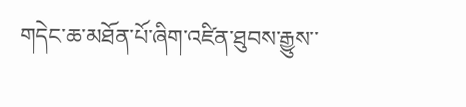གདེང་ཆ་མཐོན་པོ་ཞིག་འཛིན་ཐུབས་རྒྱུས་་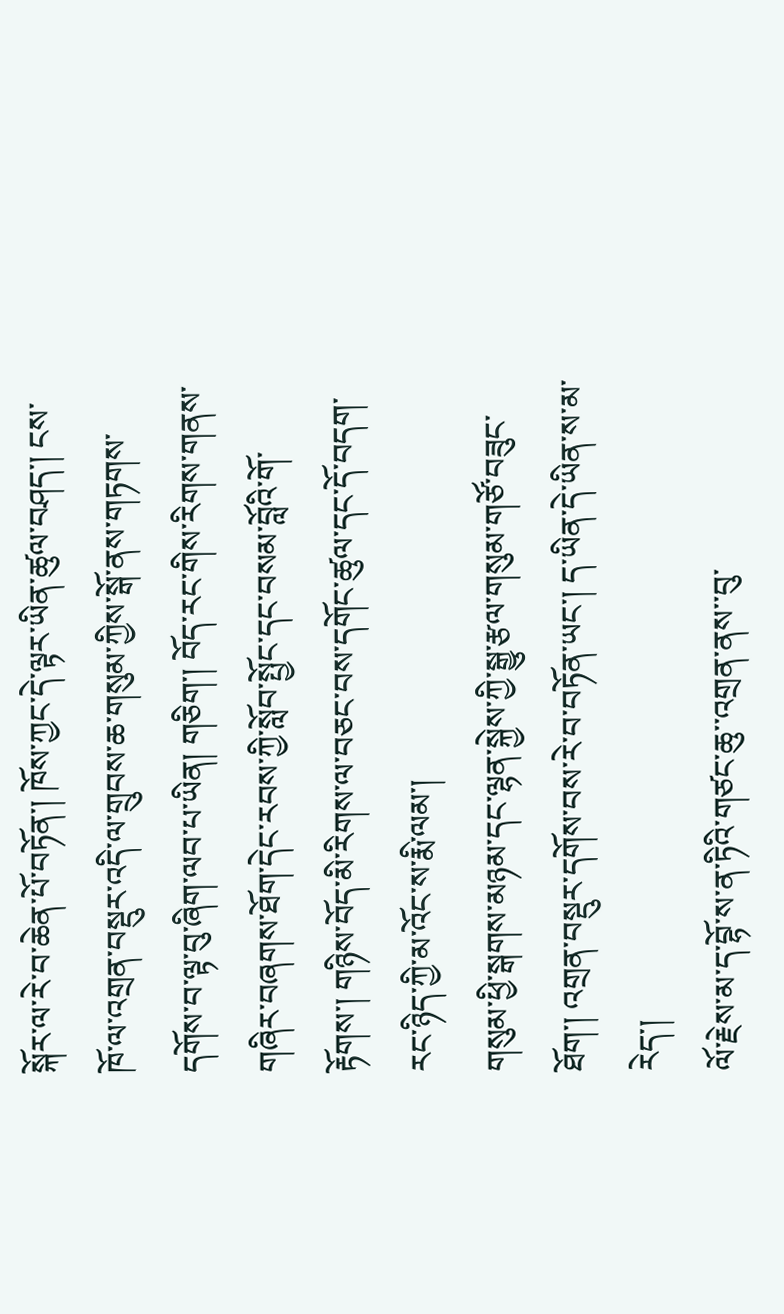སྐོར་ལ་རེ་བ་ཆེན་པོ་བཏོན་། ཁོས་ཀྱང་དེ་ལྟར་ཡིན་ཚུལ་བཤད་། ངས་ཁོ་ལ་འགྲན་བསྡུར་འདི་ལ་གྲུབས་ཆ་གསུམ་ཀྱིས་སྒོ་ནས་གཏགས་དགོས་བ་ལྟ་བུ་ཞིག་ལབ་པ་ཡིན། གཅིག་། བོད་རང་གིས་རིགས་གནས་གཞིར་བཞགས་ཐོག་དེང་རབས་ཀྱི་སློབ་སྤྱོང་དང་བསམ་བློའི་གོ་རྟོགས་། གཉིས་བོད་མི་རིགས་ལ་བཅང་བས་དགོང་ཚུལ་དང་དོ་བདག་རང་ཉིད་ཀྱི་མ་འོང་ས་རྨི་ལམ་།
གསུམ་ཕྱི་སྒགས་མཉམ་དང་ལྷན་སྐྱེས་ཀྱི་སྒྱུ་རྩལ་གསུམ་གཙོ་བཟུང་ཐོག་། འགྲན་བསྡུར་དགོས་བས་རེ་བ་བཏོན་ཡང་། ད་ཡིན་དེ་ཡིན་ས་མ་རེད་།
ལོ་རྗེས་མ་ད་བྷོ་ས་ན་ཏིའི་གཙང་ཆུ་་འགྲན་ནས་་བུ་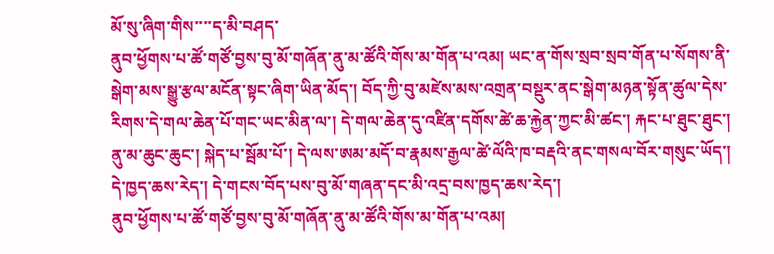མོ་སུ་ཞིག་གིས་་་་ད་མི་བཤད་
ནུབ་ཕྱོགས་པ་ཚོ་གཙོ་བྱས་བུ་མོ་གཞོན་ནུ་མ་ཚོའི་གོས་མ་གོན་པ་འམ། ཡང་ན་གོས་སྲབ་སྲབ་གོན་པ་སོགས་ནི་སྒེག་མས་སྒྱུ་རྩལ་མངོན་སྟང་ཞིག་ཡིན་མོད་། བོད་ཀྱི་བུ་མཛེས་མས་འགྲན་བསྡུར་ནང་སྒེག་མཉན་སྟོན་ཚུལ་དེས་རིགས་དེ་གལ་ཆེན་པོ་གང་ཡང་མིན་ལ་། དེ་གལ་ཆེན་དུ་འཛིན་དགོས་ཚེ་ཆ་རྐྱེན་ཀྱང་མི་ཚང་། རྐང་པ་ཐུང་ཐུང་། ནུ་མ་ཆུང་ཆུང་། སྐེད་པ་སྦོམ་པོ་། དེ་ལས་ཨམ་མདོ་བ་རྣམས་རྒྱལ་ཚེ་ལོའི་ཁ་བརྡའི་ནང་གསལ་བོར་གསུང་ཡོད་། དེ་ཁྱད་ཆས་རེད་། དེ་གངས་བོད་པས་བུ་མོ་གཞན་དང་མི་འདྲ་བས་ཁྱད་ཆས་རེད་།
ནུབ་ཕྱོགས་པ་ཚོ་གཙོ་བྱས་བུ་མོ་གཞོན་ནུ་མ་ཚོའི་གོས་མ་གོན་པ་འམ།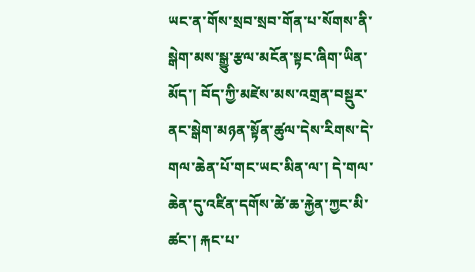ཡང་ན་གོས་སྲབ་སྲབ་གོན་པ་སོགས་ནི་སྒེག་མས་སྒྱུ་རྩལ་མངོན་སྟང་ཞིག་ཡིན་མོད་། བོད་ཀྱི་མཛེས་མས་འགྲན་བསྡུར་ནང་སྒེག་མཉན་སྟོན་ཚུལ་དེས་རིགས་དེ་གལ་ཆེན་པོ་གང་ཡང་མིན་ལ་། དེ་གལ་ཆེན་དུ་འཛིན་དགོས་ཚེ་ཆ་རྐྱེན་ཀྱང་མི་ཚང་། རྐང་པ་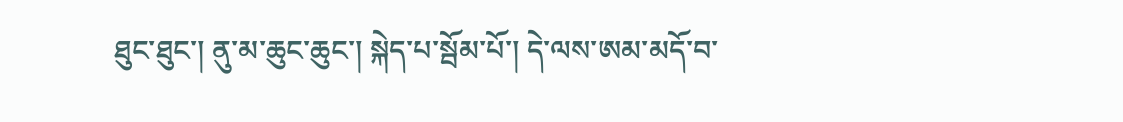ཐུང་ཐུང་། ནུ་མ་ཆུང་ཆུང་། སྐེད་པ་སྦོམ་པོ་། དེ་ལས་ཨམ་མདོ་བ་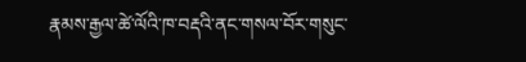རྣམས་རྒྱལ་ཚེ་ལོའི་ཁ་བརྡའི་ནང་གསལ་བོར་གསུང་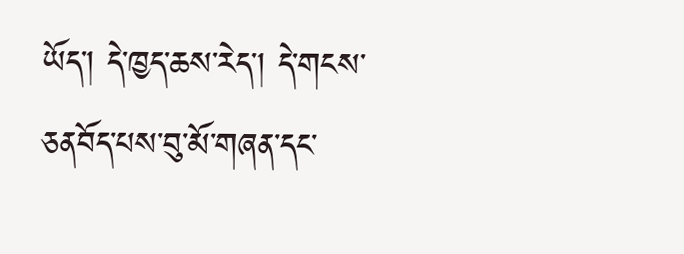ཡོད་། དེ་ཁྱད་ཆས་རེད་། དེ་གངས་ཅནབོད་པས་བུ་མོ་གཞན་དང་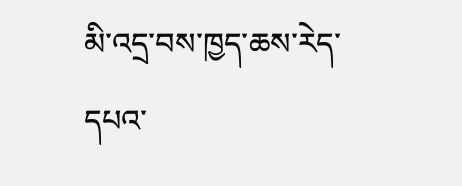མི་འདྲ་བས་ཁྱད་ཆས་རེད་
དཔའ་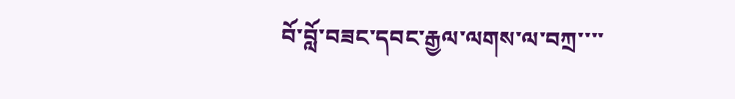བོ་བློ་བཟང་དབང་རྒྱལ་ལགས་ལ་བཀྲ་་་་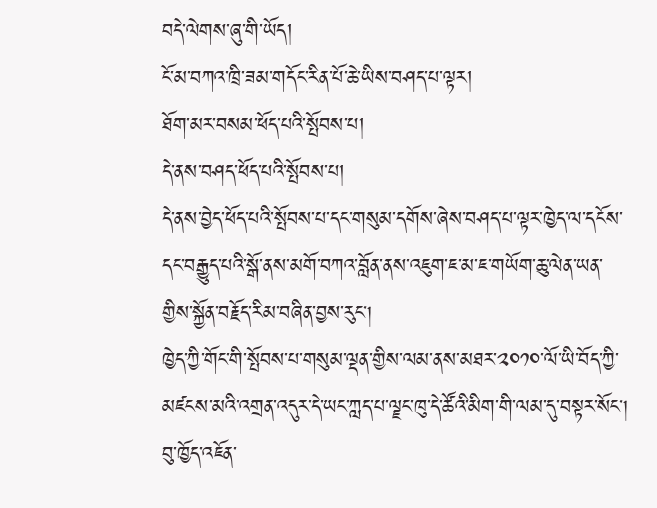བདེ་ལེགས་ཞུ་གི་ཡོད།
ངོ་མ་བཀའ་ཁྲི་ཟམ་གདོང་རིན་པོ་ཆེ་ཡིས་བཤད་པ་ལྟར།
ཐོག་མར་བསམ་ཕོད་པའི་སྤོབས་པ།
དེ་ནས་བཤད་ཕོད་པའི་སྤོབས་པ།
དེ་ནས་བྱེད་ཕོད་པའི་སྤོབས་པ་དང་གསུམ་དགོས་ཞེས་བཤད་པ་ལྟར་ཁྱེད་ལ་དངོས་དང་བརྒྱུད་པའི་སྒོ་ནས་མགོ་བཀའ་བློན་ནས་འཇུག་ཇ་མ་ཇ་གཡོག་ཆུ་ལེན་ཡན་གྱིས་སྐྱོན་བརྗོད་རིམ་བཞིན་བྱས་རུང།
ཁྱེད་ཀྱི་གོང་གི་སྤོབས་པ་གསུམ་ལྡན་གྱིས་ལམ་ནས་མཐར་༢༠༡༠་ལོ་ཡི་བོད་ཀྱི་མཛངས་མའི་འགྲན་འདུར་དེ་ཡང་ཀླད་པ་ལྗང་ཁུ་དེ་ཚོའི་མིག་གི་ལམ་དུ་བསྟར་སོང།
བུ་ཁྱོད་འཇོན་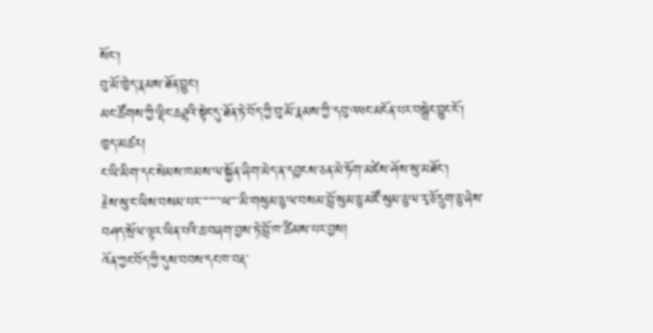སོང།
བུ་མོ་ཁྱེད་རྣམས་ཐོན་བྱུང།
མང་ཚོགས་ཀྱི་ལྡིང་ཆཌྷའི་སྟེང་དུ་ཐོན་ཏེ་བོད་ཀྱི་བུ་མོ་རྣམས་ཀྱི་དབུ་འཕང་མངོན་པར་བསྒྲེང་བྱུང་ངོ།
ཁྱད་མཚར།
ང་ཡི་མིག་དང་སེམས་ཁམས་ལ་སྐྱོན་ཞིག་མེད་ན་དབྱངས་ཅན་མེ་ཏོག་མཛེས་ཤོས་སུ་མཐོང།
རྗེས་སུ་ང་ཡིས་བསམ་པར་་་་་་་་་ཡ་་་་མི་གསུམ་ཅུ་ལ་བསམ་བློ་སུམ་ཅུ་མཛོ་སུམ་ཅུ་ལ་རྭ་ཅོ་དྲུག་ཅུ་ཞེས་བཤད་སྲོལ་ལྟར་ཡིན་པའི་ཆ་བཞག་བྱས་ཏེ་བློ་ཁ་ཚིམས་པར་བྱས།
འོན་ཀྱང་བོད་ཀྱི་དུས་བབས་དང་ཁ་བརྡ་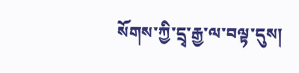སོགས་ཀྱི་དྲྭ་རྒྱ་ལ་བལྟ་དུས།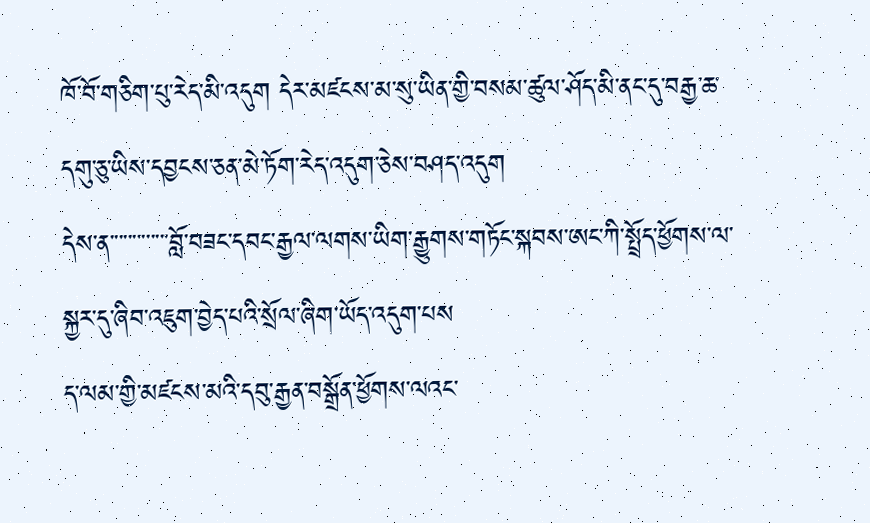ཁོ་བོ་གཅིག་པུ་རེད་མི་འདུག དེར་མཛངས་མ་སུ་ཡིན་གྱི་བསམ་ཚུལ་ཤོད་མི་ནང་དུ་བརྒྱ་ཆ་དགུ་ཅུ་ཡིས་དབྱངས་ཅན་མེ་ཏོག་རེད་འདུག་ཅེས་བཤད་འདུག
དེས་ན་་་་་་་་་་་་་བློ་བཟང་དབང་རྒྱལ་ལགས་ཡིག་རྒྱུགས་གཏོང་སྐབས་ཨང་ཀི་སྤྲོད་ཕྱོགས་ལ་སྐྱར་དུ་ཞིབ་འཇུག་བྱེད་པའི་སྲོལ་ཞིག་ཡོད་འདུག་པས
ད་ལམ་གྱི་མཛངས་མའི་དབུ་རྒྱན་བསྒྲོན་ཕྱོགས་ལའང་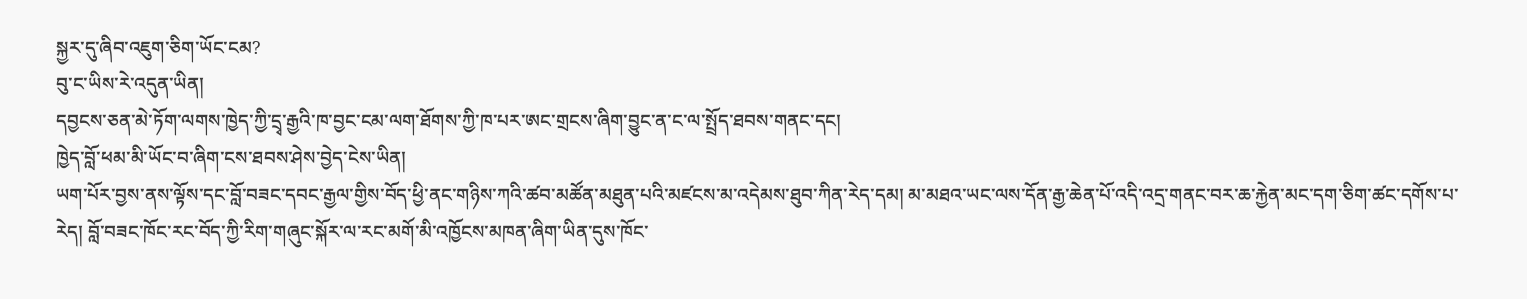སྐྱར་དུ་ཞིབ་འཇུག་ཅིག་ཡོང་ངམ?
བུ་ང་ཡིས་རེ་འདུན་ཡིན།
དབྱངས་ཅན་མེ་ཏོག་ལགས་ཁྱེད་ཀྱི་དྲྭ་རྒྱའི་ཁ་བྱང་ངམ་ལག་ཐོགས་ཀྱི་ཁ་པར་ཨང་གྲངས་ཞིག་བྱུང་ན་ང་ལ་སྤྲོད་ཐབས་གནང་དང།
ཁྱེད་བློ་ཕམ་མི་ཡོང་བ་ཞིག་ངས་ཐབས་ཤེས་བྱེད་ངེས་ཡིན།
ཡག་པོར་བྱས་ནས་ལྟོས་དང་བློ་བཟང་དབང་རྒྱལ་གྱིས་བོད་ཕྱི་ནང་གཉིས་ཀའི་ཚབ་མཚོན་མཐུན་པའི་མཛངས་མ་འདེམས་ཐུབ་ཀིན་རེད་དམ། མ་མཐའ་ཡང་ལས་དོན་རྒྱ་ཆེན་པོ་འདི་འདྲ་གནང་བར་ཆ་རྐྱེན་མང་དག་ཅིག་ཚང་དགོས་པ་རེད། བློ་བཟང་ཁོང་རང་བོད་ཀྱི་རིག་གཞུང་སྐོར་ལ་རང་མགོ་མི་འཁྱོངས་མཁན་ཞིག་ཡིན་དུས་ཁོང་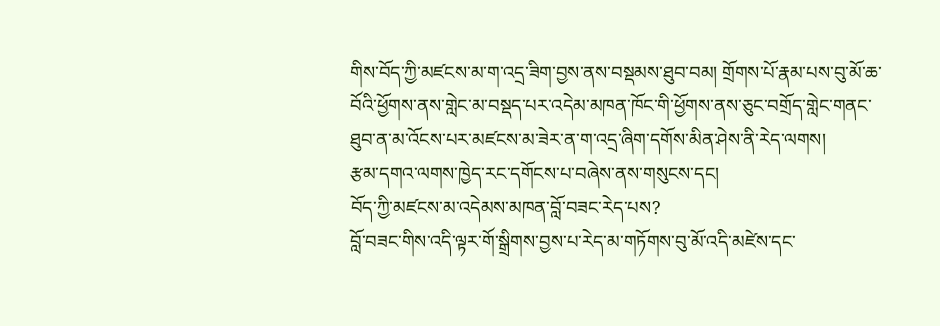གིས་བོད་ཀྱི་མཛངས་མ་ག་འདྲ་ཟིག་བྱས་ནས་བསྡམས་ཐུབ་བམ། གྲོགས་པོ་རྣམ་པས་བུ་མོ་ཆ་བོའི་ཕྱོགས་ནས་གླེང་མ་བསྡད་པར་འདེམ་མཁན་ཁོང་གི་ཕྱོགས་ནས་ཅུང་བགྲོད་གླེང་གནང་ཐུབ་ན་མ་འོངས་པར་མཛངས་མ་ཟེར་ན་ག་འདྲ་ཞིག་དགོས་མིན་ཤེས་ནི་རེད་ལགས།
རྩམ་དགའ་ལགས་ཁྱེད་རང་དགོངས་པ་བཞེས་ནས་གསུངས་དང།
བོད་ཀྱི་མཛངས་མ་འདེམས་མཁན་བློ་བཟང་རེད་པས?
བློ་བཟང་གིས་འདི་ལྟར་གོ་སྒྲིགས་བྱས་པ་རེད་མ་གཏོགས་བུ་མོ་འདི་མཛེས་དང་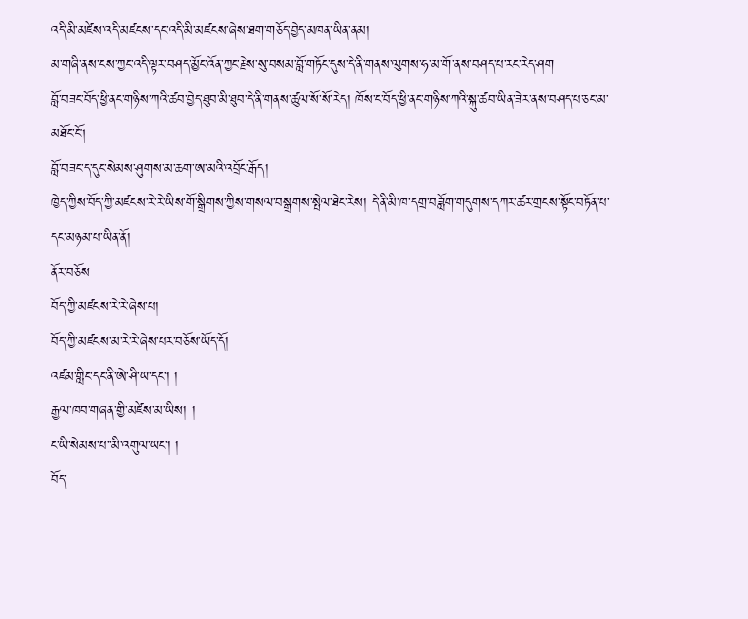འདི་མི་མཛེས་འདི་མཛངས་དང་འདི་མི་མཛངས་ཞེས་ཐག་གཅོད་བྱེད་མཁན་ཡིན་ནམ།
མ་གཞི་ནས་ངས་ཀྱང་འདི་ལྟར་བཤད་མྱོང་འོན་ཀྱང་རྗེས་སུ་བསམ་བློ་གཏོང་དུས་དེ་ནི་གནས་ལུགས་ཧ་མ་གོ་ནས་བཤད་པ་རང་རེད་ཤག
བློ་བཟང་བོད་ཕྱི་ནང་གཉིས་ཀའི་ཚབ་བྱེད་ཐུབ་མི་ཐུབ་དེ་ནི་གནས་ཚུལ་སོ་སོ་རེད། ཁོས་ང་བོད་ཕྱི་ནང་གཉིས་ཀའི་སྐུ་ཚབ་ཡིན་ཟེར་ནས་བཤད་པ་ཅང་མ་མཐོང་ངོ།
བློ་བཟང་ད་དུང་སེམས་ཤུགས་མ་ཆག་ཨ་མའི་འབྲོང་རྒོད།
ཁྱེད་ཀྱིས་བོད་ཀྱི་མཛངས་རེ་རེ་ཡིས་གོ་སྒྲིགས་ཀྱིས་གསལ་བསྒྲགས་སྤེལ་ཐེང་རེས། དེ་ནི་མི་ཁ་དགྲ་བཟློག་གདུགས་དཀར་ཚར་གྲངས་སྟོང་བཏོན་པ་དང་མཉམ་པ་ཡིན་ནོ།
ནོར་བཅོས
བོད་ཀྱི་མཛངས་རེ་རེ་ཞེས་པ།
བོད་ཀྱི་མཛངས་མ་རེ་རེ་ཞེས་པར་བཅོས་ཡོད་དོ།
འཛམ་གླིང་དང་ནི་ཨེ་ཤི་ཡ་དང་། །
རྒྱལ་ཁབ་གཞན་གྱི་མཛེས་མ་ཡིས། །
ང་ཡི་སེམས་པ་་མི་འགུལ་ཡང་། །
བོད་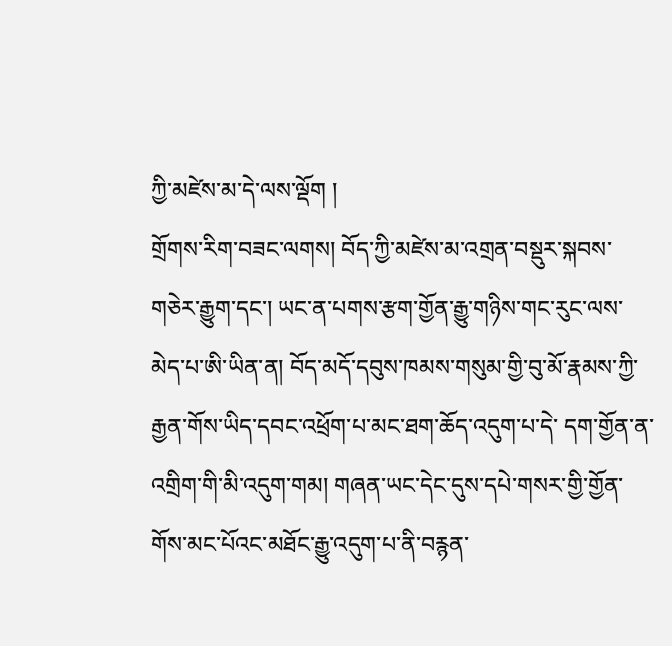ཀྱི་མཛེས་མ་དེ་ལས་ལྡོག །
གྲོགས་རིག་བཟང་ལགས། བོད་ཀྱི་མཛེས་མ་འགྲན་བསྡུར་སྐབས་གཅེར་རྒྱུག་དང་། ཡང་ན་པགས་རྩག་གྱོན་རྒྱུ་གཉིས་གང་རུང་ལས་མེད་པ་ཨི་ཡིན་ན། བོད་མདོ་དབུས་ཁམས་གསུམ་གྱི་བུ་མོ་རྣམས་ཀྱི་རྒྱན་གོས་ཡིད་དབང་འཕྲོག་པ་མང་ཐག་ཆོད་འདུག་པ་དེ་ དག་གྱོན་ན་འགྲིག་གི་མི་འདུག་གམ། གཞན་ཡང་དེང་དུས་དཔེ་གསར་གྱི་གྱོན་གོས་མང་པོའང་མཐོང་རྒྱུ་འདུག་པ་ནི་བརྙན་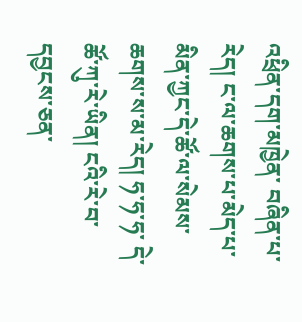འཕྲིན་དག་མཁྱེན་ བཞིན་པ་རེད། ང་ལ་ཆགས་པ་མེད་པ་མིན་ཀྱང་དེ་ཚོ་ལ་སེམས་ཆགས་ས་མ་རེད། ཧ་ཧ་ཧ་ དེ་ཚོ་ཀུ་རེ་ཡིན། ངའི་རེ་བ་དབྱངས་ཅན་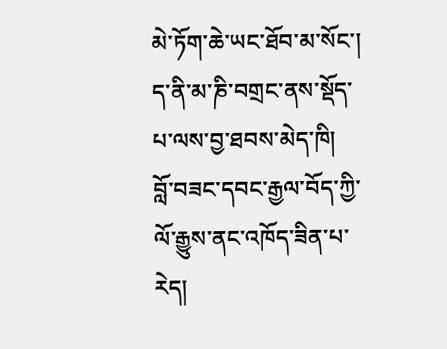མེ་ཏོག་ཆེ་ཡང་ཐོབ་མ་སོང་། ད་ནི་མ་ཎི་བགྲང་ནས་སྡོད་པ་ལས་བྱ་ཐབས་མེད་ཁི།
བློ་བཟང་དབང་རྒྱལ་བོད་ཀྱི་ལོ་རྒྱུས་ནང་འཁོད་ཟིན་པ་རེད།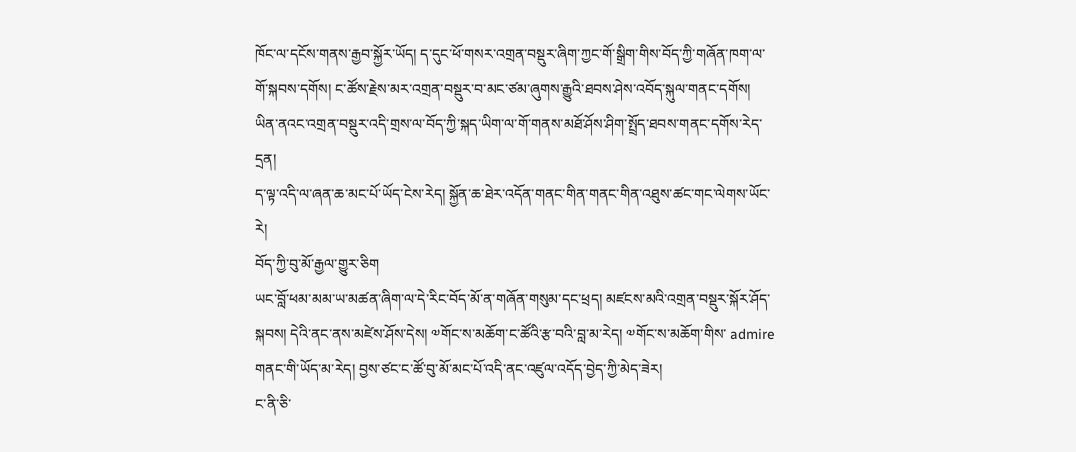ཁོང་ལ་དངོས་གནས་རྒྱབ་སྐྱོར་ཡོད། ད་དུང་ཕོ་གསར་འགྲན་བསྡུར་ཞིག་ཀྱང་གོ་སྒྲིག་གིས་བོད་ཀྱི་གཞོན་ཁག་ལ་གོ་སྐབས་དགོས། ང་ཚོས་རྗེས་མར་འགྲན་བསྡུར་བ་མང་ཙམ་ཞུགས་རྒྱུའི་ཐབས་ཤེས་འབོད་སྐུལ་གནང་དགོས།
ཡིན་ནའང་འགྲན་བསྡུར་འདི་གྲས་ལ་བོད་ཀྱི་སྐད་ཡིག་ལ་གོ་གནས་མཐོ་ཤོས་ཤིག་སྤྲོད་ཐབས་གནང་དགོས་རེད་དྲན།
ད་ལྟ་འདི་ལ་ཞན་ཆ་མང་པོ་ཡོད་ངེས་རེད། སྐྱོན་ཆ་ཐེར་འདོན་གནང་གིན་གནང་གིན་འཐུས་ཚང་གང་ལེགས་ཡོང་རེ།
བོད་ཀྱི་བུ་མོ་རྒྱལ་གྱུར་ཅིག
ཡང་བློ་ཕམ་མམ་ཡ་མཚན་ཞིག་ལ་དེ་རིང་བོད་མོ་ན་གཞོན་གསུམ་དང་ཕྲད། མཛངས་མའི་འགྲན་བསྡུར་སྐོར་ཤོད་སྐབས། དེའི་ནང་ནས་མཛེས་ཤོས་དེས། ༧གོང་ས་མཆོག་ང་ཚོའི་རྩ་བའི་བླ་མ་རེད། ༧གོང་ས་མཆོག་གིས་ admire གནང་གི་ཡོད་མ་རེད། བྱས་ཙང་ང་ཚོ་བུ་མོ་མང་པོ་འདི་ནང་འཛུལ་འདོད་བྱེད་ཀྱི་མེད་ཟེར།
ང་ནི་ཅི་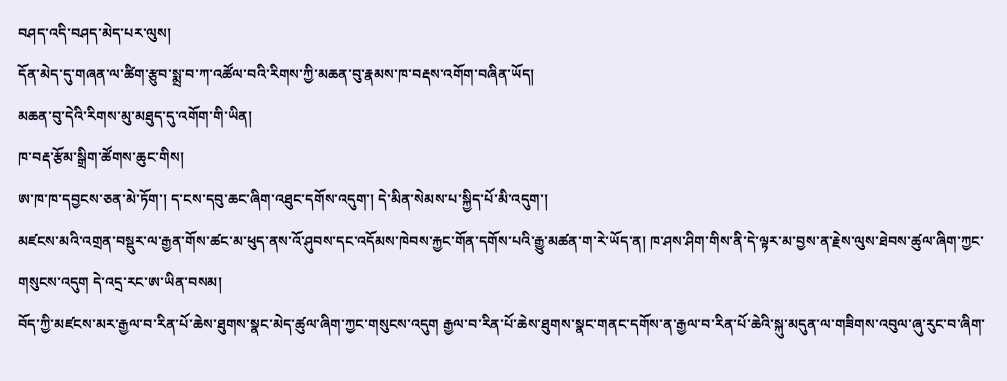བཤད་འདི་བཤད་མེད་པར་ལུས།
དོན་མེད་དུ་གཞན་ལ་ཚིག་རྩུབ་སྨྲ་བ་ཀ་འཚོལ་བའི་རིགས་ཀྱི་མཆན་བུ་རྣམས་ཁ་བརྡས་འགོག་བཞིན་ཡོད།
མཆན་བུ་དེའི་རིགས་མུ་མཐུད་དུ་འགོག་གི་ཡིན།
ཁ་བརྡ་རྩོམ་སྒྲིག་ཚོགས་ཆུང་གིས།
ཨ་ཁ་ཁ་དབྱངས་ཅན་མེ་ཏོག་། ད་ངས་དབུ་ཆང་ཞིག་འཐུང་དགོས་འདུག་། དེ་མིན་སེམས་པ་སྐྱིད་པོ་མི་འདུག་།
མཛངས་མའི་འགྲན་བསྡུར་ལ་རྒྱན་གོས་ཚང་མ་ཕུད་ནས་འོ་ཤུབས་དང་འདོམས་ཁེབས་རྐྱང་གོན་དགོས་པའི་རྒྱུ་མཚན་ག་རེ་ཡོད་ན། ཁ་ཤས་ཤིག་གིས་ནི་དེ་ལྟར་མ་བྱས་ན་རྗེས་ལུས་ཐེབས་ཚུལ་ཞིག་ཀྱང་གསུངས་འདུག དེ་འདྲ་རང་ཨ་ཡིན་བསམ།
བོད་ཀྱི་མཛངས་མར་རྒྱལ་བ་རིན་པོ་ཆེས་ཐུགས་སྣང་མེད་ཚུལ་ཞིག་ཀྱང་གསུངས་འདུག རྒྱལ་བ་རིན་པོ་ཆེས་ཐུགས་སྣང་གནང་དགོས་ན་རྒྱལ་བ་རིན་པོ་ཆེའི་སྐུ་མདུན་ལ་གཟིགས་འབུལ་ཞུ་རུང་བ་ཞིག་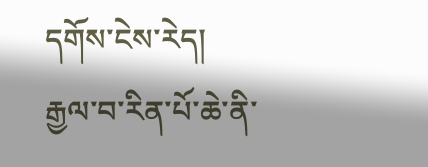དགོས་ངེས་རེད། རྒྱལ་བ་རིན་པོ་ཆེ་ནི་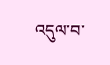འདུལ་བ་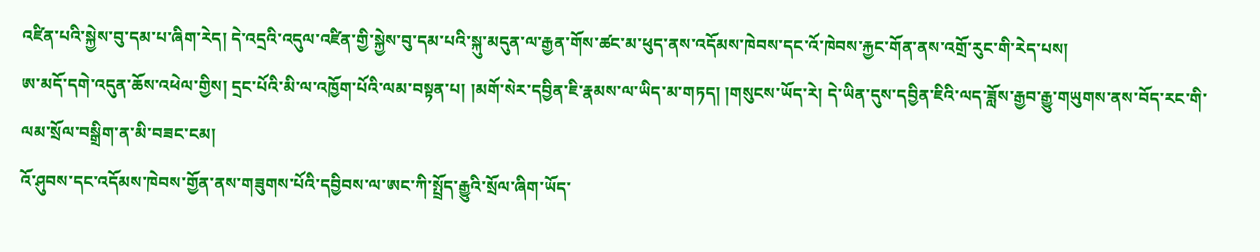འཛིན་པའི་སྐྱེས་བུ་དམ་པ་ཞིག་རེད། དེ་འདྲའི་འདུལ་འཛིན་གྱི་སྐྱེས་བུ་དམ་པའི་སྐུ་མདུན་ལ་རྒྱན་གོས་ཚང་མ་ཕུད་ནས་འདོམས་ཁེབས་དང་འོ་ཁེབས་རྐྱང་གོན་ནས་འགྲོ་རུང་གི་རེད་པས།
ཨ་མདོ་དགེ་འདུན་ཆོས་འཕེལ་གྱིས། དྲང་པོའི་མི་ལ་འཁྱོག་པོའི་ལམ་བསྟན་པ། །མགོ་སེར་དབྱིན་ཇི་རྣམས་ལ་ཡིད་མ་གཏད། །གསུངས་ཡོད་རེ། དེ་ཡིན་དུས་དབྱིན་ཇིའི་ལད་ཟློས་རྒྱབ་རྒྱུ་གཡུགས་ནས་བོད་རང་གི་ལམ་སྲོལ་བསྒྲིག་ན་མི་བཟང་ངམ།
འོ་ཤུབས་དང་འདོམས་ཁེབས་གྱོན་ནས་གཟུགས་པོའི་དབྱིབས་ལ་ཨང་ཀི་སྤྲོད་རྒྱུའི་སྲོལ་ཞིག་ཡོད་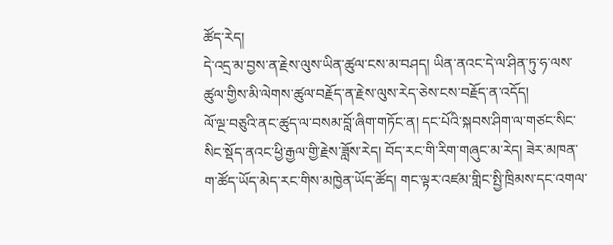ཚོད་རེད།
དེ་འདྲ་མ་བྱས་ན་རྗེས་ལུས་ཡིན་ཚུལ་ངས་མ་བཤད། ཡིན་ནའང་དེ་ལ་ཤིན་ཏུ་ཧ་ལས་ཚུལ་གྱིས་མི་ལེགས་ཚུལ་བརྗོད་ན་རྗེས་ལུས་རེད་ཅེས་ངས་བརྗོད་ན་འདོད།
ལོ་ལྔ་བཅུའི་ནང་ཚུད་ལ་བསམ་བློ་ཞིག་གཏོང་ན། དང་པོའི་སྐབས་ཤིག་ལ་གཙང་སིང་སིང་སྡོད་ནའང་ཕྱི་རྒྱལ་གྱི་རྗེས་ཟློས་རེད། བོད་རང་གི་རིག་གཞུང་མ་རེད། ཟེར་མཁན་ག་ཚོད་ཡོད་མེད་རང་གིས་མཁྱེན་ཡོད་ཚོད། གང་ལྟར་འཛམ་གླིང་སྤྱི་ཁྲིམས་དང་འགལ་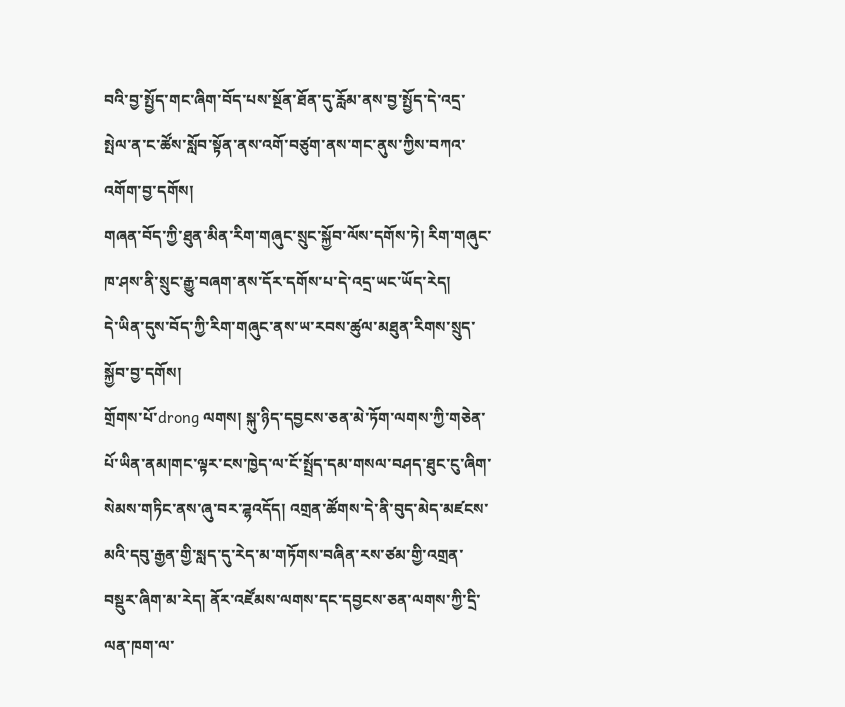བའི་བྱ་སྤྱོད་གང་ཞིག་བོད་པས་སྔོན་ཐོན་དུ་རློམ་ནས་བྱ་སྤྱོད་དེ་འདྲ་
སྤེལ་ན་ང་ཚོས་སློབ་སྟོན་ནས་འགོ་བཙུག་ནས་གང་ནུས་ཀྱིས་བཀའ་འགོག་བྱ་དགོས།
གཞན་བོད་ཀྱི་ཐུན་མིན་རིག་གཞུང་སྲུང་སྐྱོབ་ལོས་དགོས་ཏེ། རིག་གཞུང་ཁ་ཤས་ནི་སྲུང་རྒྱུ་བཞག་ནས་དོར་དགོས་པ་དེ་འདྲ་ཡང་ཡོད་རེད།
དེ་ཡིན་དུས་བོད་ཀྱི་རིག་གཞུང་ནས་ཡ་རབས་ཚུལ་མཐུན་རིགས་སྲུད་སྐྱོབ་བྱ་དགོས།
གྲོགས་པོ་drong ལགས། སྐུ་ཉིད་དབྱངས་ཅན་མེ་ཏོག་ལགས་ཀྱི་གཅེན་པོ་ཡིན་ནམ།གང་ལྟར་ངས་ཁྱེད་ལ་ངོ་སྤྲོད་དམ་གསལ་བཤད་ཐུང་ངུ་ཞིག་སེམས་གཏིང་ནས་ཞུ་བར་ཌྷའདོད། འགྲན་ཚོགས་དེ་ནི་བུད་མེད་མཛངས་མའི་དབུ་རྒྱན་གྱི་སླད་དུ་རེད་མ་གཏོགས་བཞིན་རས་ཙམ་གྱི་འགྲན་བསྡུར་ཞིག་མ་རེད། ནོར་འཛོམས་ལགས་དང་དབྱངས་ཅན་ལགས་ཀྱི་དྲི་ལན་ཁག་ལ་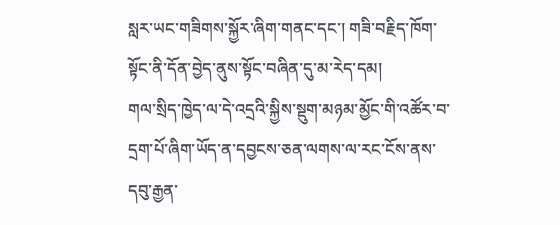སླར་ཡང་གཟིགས་སྐྱོར་ཞིག་གནང་དང་། གཟི་བརྗིད་ཁོག་སྟོང་ནི་དོན་བྱེད་ནུས་སྟོང་བཞིན་དུ་མ་རེད་དམ།
གལ་སྲིད་ཁྱེད་ལ་དེ་འདྲའི་སྐྱིས་སྡུག་མཉམ་མྱོང་གི་འཚོར་བ་དྲག་པོ་ཞིག་ཡོད་ན་དབྱངས་ཅན་ལགས་ལ་རང་ངོས་ནས་དབུ་རྒྱན་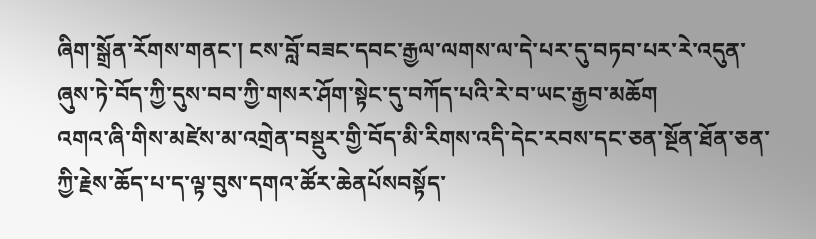ཞིག་སྒྲོན་རོགས་གནང་། ངས་བློ་བཟང་དབང་རྒྱལ་ལགས་ལ་དེ་པར་དུ་བཏབ་པར་རེ་འདུན་ཞུས་ཏེ་བོད་ཀྱི་དུས་བབ་ཀྱི་གསར་ཤོག་སྟེང་དུ་བཀོད་པའི་རེ་བ་ཡང་རྒྱབ་མཆོག
འགའ་ཞི་གིས་མཛེས་མ་འགྲེན་བསྡུར་གྱི་བོད་མི་རིགས་འདི་དེང་རབས་དང་ཅན་སྔོན་ཐོན་ཅན་ཀྱི་རྗེས་ཆོད་པ་ད་ལྟ་བུས་དགའ་ཚོར་ཆེནཔོསབསྟོད་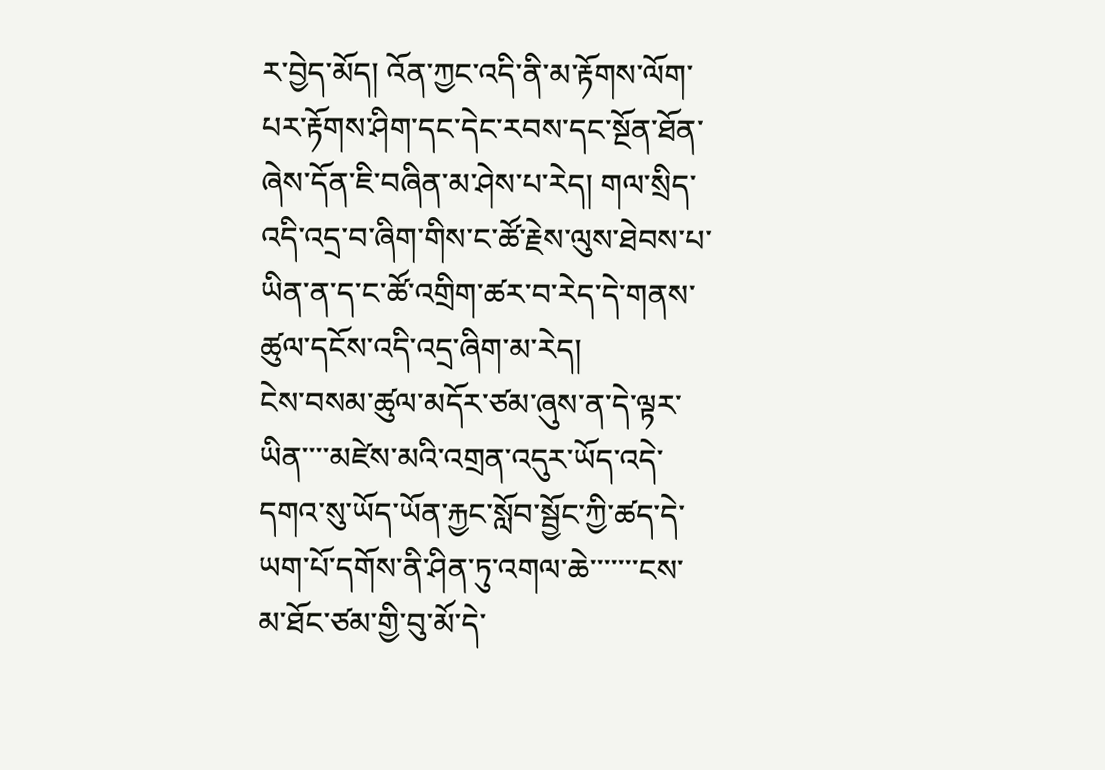ར་བྱེད་མོད། འོན་ཀྱང་འདི་ནི་མ་རྟོགས་ལོག་པར་རྟོགས་ཤིག་དང་དེང་རབས་དང་སྔོན་ཐོན་ཞེས་དོན་ཇི་བཞིན་མ་ཤེས་པ་རེད། གལ་སྲིད་འདི་འདྲ་བ་ཞིག་གིས་ང་ཚོ་རྗེས་ལུས་ཐེབས་པ་ཡིན་ན་ད་ང་ཚོ་འགྲིག་ཚར་བ་རེད་དེ་གནས་ཚུལ་དངོས་འདི་འདྲ་ཞིག་མ་རེད།
ངེས་བསམ་ཚུལ་མདོར་ཙམ་ཞུས་ན་དེ་ལྟར་ཡིན་་་་མཛེས་མའི་འགྲན་འདུར་ཡོད་འདེ་དགའ་སུ་ཡོད་ཡོན་རྐྱང་སློབ་སྦྱོང་ཀྱི་ཚད་དེ་ཡག་པོ་དགོས་ནི་ཤིན་ཏུ་འགལ་ཆེ་་་་་་་ངས་མ་ཐོང་ཙམ་གྱི་བུ་མོ་དེ་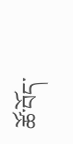ཚོ་བོད་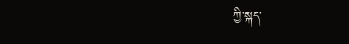ཀྱི་སྐད་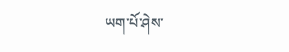ཡག་པོ་ཤེས་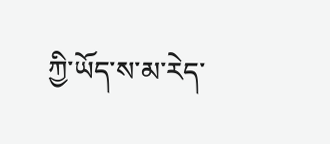ཀྱི་ཡོད་ས་མ་རེད་